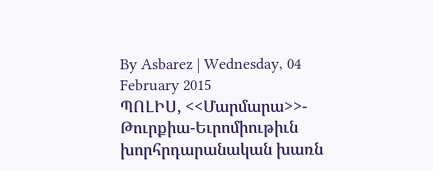By Asbarez | Wednesday, 04 February 2015
ՊՈԼԻՍ, <<Մարմարա>>- Թուրքիա-Եւրոմիութիւն խորհրդարանական խառն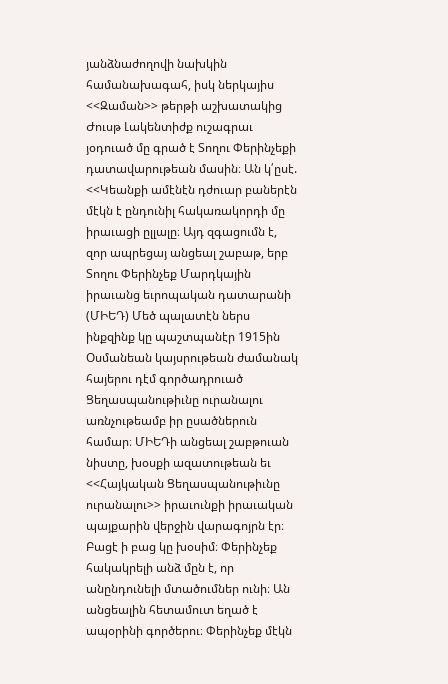յանձնաժողովի նախկին համանախագահ, իսկ ներկայիս <<Զաման>> թերթի աշխատակից Ժուսթ Լակենտիժք ուշագրաւ յօդուած մը գրած է Տողու Փերինչեքի դատավարութեան մասին։ Ան կ՛ըսէ.
<<Կեանքի ամէնէն դժուար բաներէն մէկն է ընդունիլ հակառակորդի մը իրաւացի ըլլալը։ Այդ զգացումն է, զոր ապրեցայ անցեալ շաբաթ, երբ Տողու Փերինչեք Մարդկային իրաւանց եւրոպական դատարանի (ՄԻԵԴ) Մեծ պալատէն ներս ինքզինք կը պաշտպանէր 1915ին Օսմանեան կայսրութեան ժամանակ հայերու դէմ գործադրուած Ցեղասպանութիւնը ուրանալու առնչութեամբ իր ըսածներուն համար։ ՄԻԵԴի անցեալ շաբթուան նիստը, խօսքի ազատութեան եւ <<Հայկական Ցեղասպանութիւնը ուրանալու>> իրաւունքի իրաւական պայքարին վերջին վարագոյրն էր։ Բացէ ի բաց կը խօսիմ։ Փերինչեք հակակրելի անձ մըն է, որ անընդունելի մտածումներ ունի։ Ան անցեալին հետամուտ եղած է ապօրինի գործերու։ Փերինչեք մէկն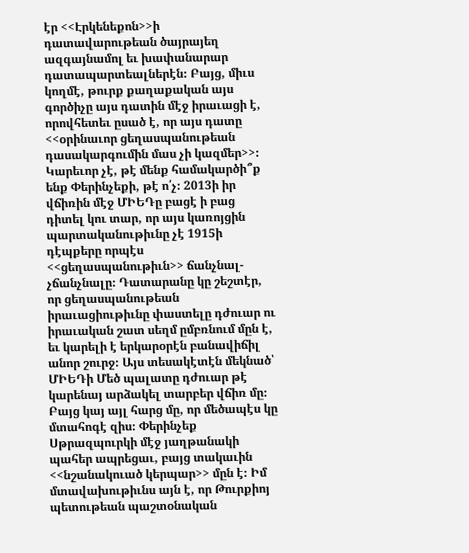էր <<Էրկենեքոն>>ի դատավարութեան ծայրայեղ ազգայնամոլ եւ խափանարար դատապարտեալներէն։ Բայց, միւս կողմէ, թուրք քաղաքական այս գործիչը այս դատին մէջ իրաւացի է, որովհետեւ ըսած է, որ այս դատը <<օրինաւոր ցեղասպանութեան դասակարգումին մաս չի կազմեր>>։
Կարեւոր չէ, թէ մենք համակարծի՞ք ենք Փերինչեքի, թէ ո՛չ։ 2013ի իր վճիռին մէջ ՄԻԵԴը բացէ ի բաց դիտել կու տար, որ այս կառոյցին պարտականութիւնը չէ 1915ի դէպքերը որպէս <<ցեղասպանութիւն>> ճանչնալ-չճանչնալը։ Դատարանը կը շեշտէր, որ ցեղասպանութեան իրաւացիութիւնը փաստելը դժուար ու իրաւական շատ սեղմ ըմբռնում մըն է, եւ կարելի է երկարօրէն բանավիճիլ անոր շուրջ։ Այս տեսակէտէն մեկնած՝ ՄԻԵԴի Մեծ պալատը դժուար թէ կարենայ արձակել տարբեր վճիռ մը։
Բայց կայ այլ հարց մը, որ մեծապէս կը մտահոգէ զիս։ Փերինչեք Սթրազպուրկի մէջ յաղթանակի պահեր ապրեցաւ, բայց տակաւին <<նշանակուած կերպար>> մըն է։ Իմ մտավախութիւնս այն է, որ Թուրքիոյ պետութեան պաշտօնական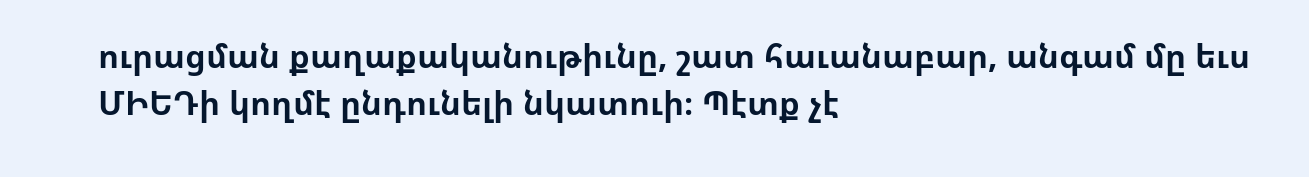ուրացման քաղաքականութիւնը, շատ հաւանաբար, անգամ մը եւս ՄԻԵԴի կողմէ ընդունելի նկատուի։ Պէտք չէ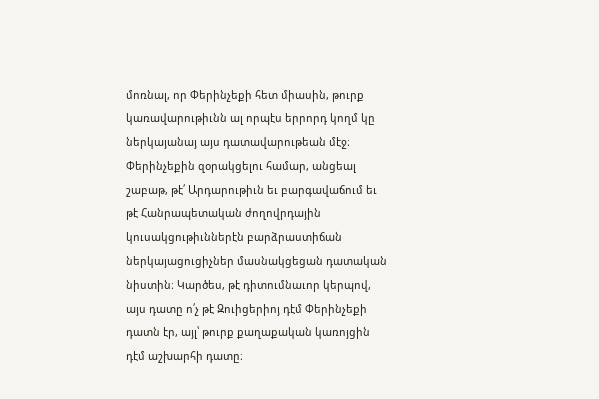մոռնալ, որ Փերինչեքի հետ միասին, թուրք կառավարութիւնն ալ որպէս երրորդ կողմ կը ներկայանայ այս դատավարութեան մէջ։ Փերինչեքին զօրակցելու համար, անցեալ շաբաթ, թէ՛ Արդարութիւն եւ բարգավաճում եւ թէ Հանրապետական ժողովրդային կուսակցութիւններէն բարձրաստիճան ներկայացուցիչներ մասնակցեցան դատական նիստին։ Կարծես, թէ դիտումնաւոր կերպով, այս դատը ո՛չ թէ Զուիցերիոյ դէմ Փերինչեքի դատն էր, այլ՝ թուրք քաղաքական կառոյցին դէմ աշխարհի դատը։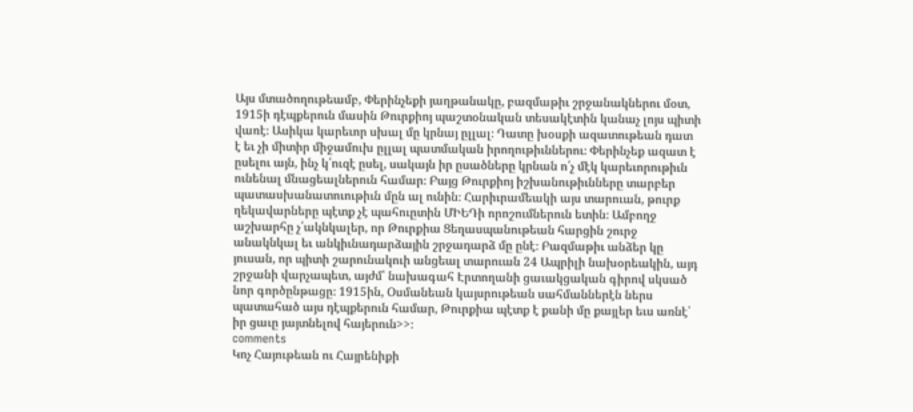Այս մտածողութեամբ, Փերինչեքի յաղթանակը, բազմաթիւ շրջանակներու մօտ, 1915ի դէպքերուն մասին Թուրքիոյ պաշտօնական տեսակէտին կանաչ լոյս պիտի վառէ։ Ասիկա կարեւոր սխալ մը կրնայ ըլլալ։ Դատը խօսքի ազատութեան դատ է եւ չի միտիր միջամուխ ըլլալ պատմական իրողութիւններու։ Փերինչեք ազատ է ըսելու այն, ինչ կ՛ուզէ ըսել, սակայն իր ըսածները կրնան ո՛չ մէկ կարեւորութիւն ունենալ մնացեալներուն համար։ Բայց Թուրքիոյ իշխանութիւնները տարբեր պատասխանատուութիւն մըն ալ ունին։ Հարիւրամեակի այս տարուան, թուրք ղեկավարները պէտք չէ պահուըտին ՄԻԵԴի որոշումներուն ետին։ Ամբողջ աշխարհը չ՛ակնկալեր, որ Թուրքիա Ցեղասպանութեան հարցին շուրջ անակնկալ եւ անկիւնադարձային շրջադարձ մը ընէ։ Բազմաթիւ անձեր կը յուսան, որ պիտի շարունակուի անցեալ տարուան 24 Ապրիլի նախօրեակին, այդ շրջանի վարչապետ, այժմ՝ նախագահ Էրտողանի ցաւակցական գիրով սկսած նոր գործընթացը։ 1915ին, Օսմանեան կայսրութեան սահմաններէն ներս պատահած այս դէպքերուն համար, Թուրքիա պէտք է քանի մը քայլեր եւս առնէ՝ իր ցաւը յայտնելով հայերուն>>։
comments
Կոչ Հայութեան ու Հայրենիքի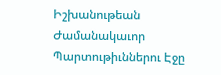Իշխանութեան
Ժամանակաւոր Պարտութիւններու Էջը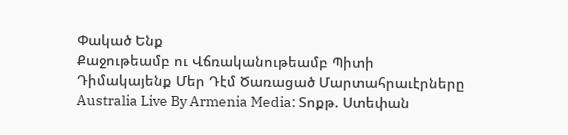Փակած Ենք
Քաջութեամբ ու Վճռականութեամբ Պիտի Դիմակայենք Մեր Դէմ Ծառացած Մարտահրաւէրները
Australia Live By Armenia Media: Տոքթ. Ստեփան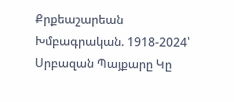Քրքեաշարեան
Խմբագրական. 1918-2024՝ Սրբազան Պայքարը Կը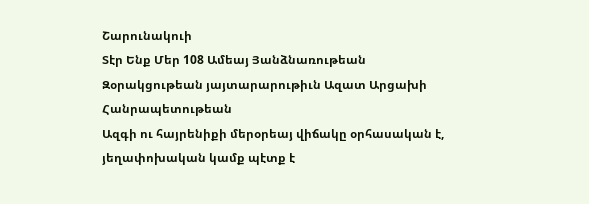Շարունակուի
Տէր Ենք Մեր 108 Ամեայ Յանձնառութեան
Զօրակցութեան յայտարարութիւն Ազատ Արցախի Հանրապետութեան
Ազգի ու հայրենիքի մերօրեայ վիճակը օրհասական է, յեղափոխական կամք պէտք է